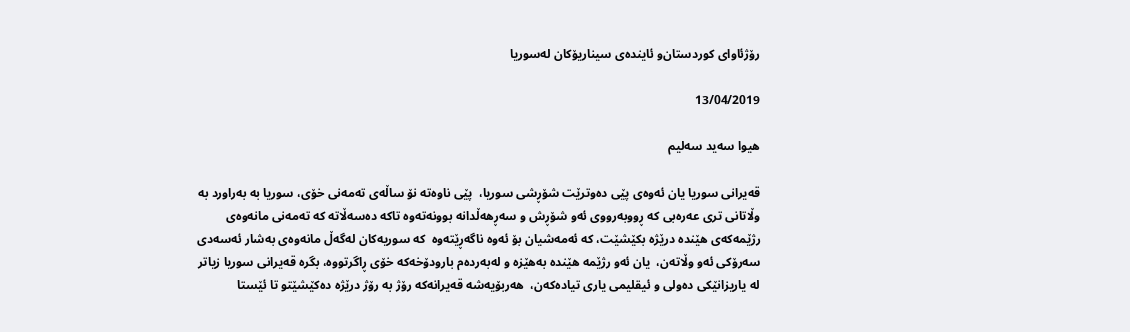رۆژئاوای كوردستان‌و ئایندەی سیناریۆكان لەسوریا

13/04/2019

هیوا سەید سەلیم

قەیرانی سوریا یان ئەوەی پێی دەوترێت شۆڕشی سوریا،  پێی ناوەتە نۆ ساڵەی تەمەنی خۆی، سوریا بە بەراورد بە وڵاتانی تری عەرەبی كە ڕووبەرووی ئەو شۆڕش و سەڕهەڵدانە بوونەتەوە تاكە دەسەڵاتە كە تەمەنی مانەوەی رژێمەكەی هێندە درێژە بكێشێت، كە ئەمەشیان بۆ ئەوە ناگەڕێتەوە  كە سوریەكان لەگەڵ مانەوەی بەشار ئەسەدی سەرۆكی ئەو وڵاتەن،  یان ئەو رژێمە هێندە بەهێزە و لەبەردەم بارودۆخەكە خۆی ڕاگرتووە، بگرە قەیرانی سوریا زیاتر لە یاریزانێكی دەولی و ئیقلیمی یاری تیادەكەن،  هەربۆیەشە قەیرانەكە رۆژ بە رۆژ درێژە دەكێشێتو تا ئێستا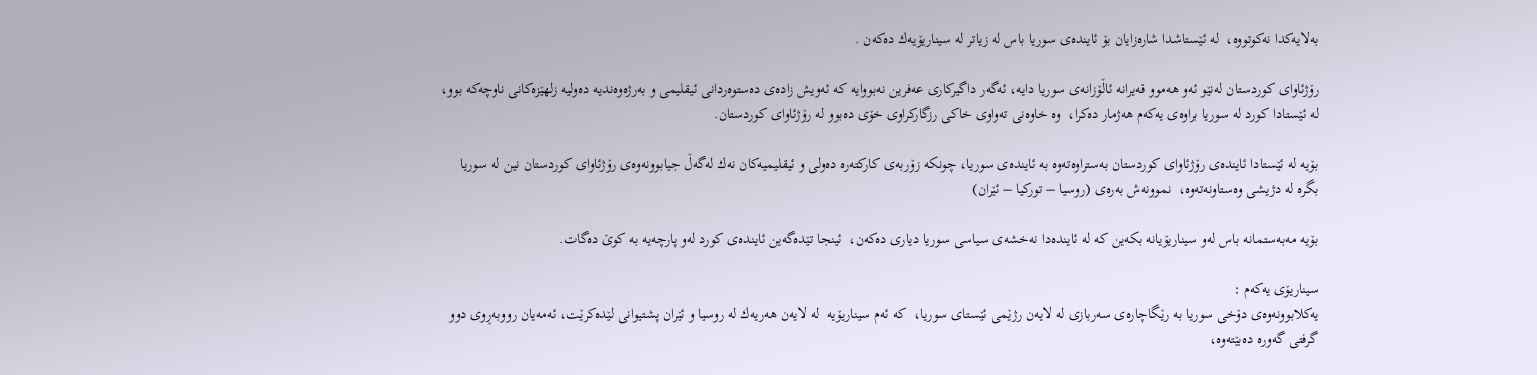بەلایەكدا نەكوتووە،  لە ئێستاشدا شارەزایان بۆ ئایندەی سوریا باس لە زیاتر لە سیناریۆیەك دەكەن .

رۆژئاوای كوردستان لەنێو ئەو هەموو قەیرانە ئاڵۆزانەی سوریا دایە، ئەگەر داگیركاری عەفرین نەبووایە كە ئەویش زادەی دەستوەردانی ئیقلیمی و بەرژەوەندیە دەولیە زلهێزەكانی ناوچەكە بوو،  لە ئێستادا كورد لە سوریا براوەی یەكەم هەژمار دەكرا،  وە خاوەنی تەواوی خاكی رزگاركراوی خۆی دەبوو لە رۆژئاوای كوردستان.

بۆیە لە ئێستادا ئایندەی رۆژئاوای كوردستان بەستراوەتەوە بە ئایندەی سوریا، چونكە زۆربەی كاركتەرە دەولی و ئیقلیمیەكان نەك لەگەڵ جیابوونەوەی رۆژئاوای كوردستان نین لە سوریا بگرە لە دژیشی وەستاونەتەوە،  نموونەش بەرەی (روسیا – توركیا – ئێران)

بۆیە مەبەستمانە باس لەو سیناریۆیانە بكەین كە لە ئایندەدا نەخشەی سیاسی سوریا دیاری دەكەن،  ئینجا تێدەگەین ئایندەی كورد لەو پارچەیە بە كوێ دەگات.

سیناریۆی یەكەم :
یەكلابوونەوەی دۆخی سوریا بە رێگاچارەی سەربازی لە لایەن رژێمی ئێستای سوریا،  كە ئەم سیناریۆیە  لە لایەن هەریەك لە روسیا و ئێران پشتیوانی لێدەكرێت، ئەمەیان رووبەڕوی دوو گرفتی گەورە دەبێتەوە،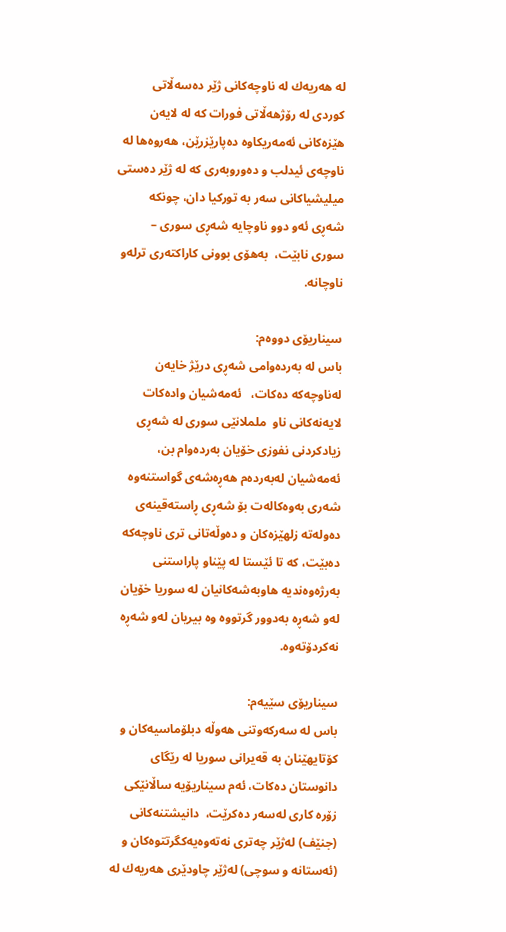لە هەریەك لە ناوچەكانی ژێر دەسەڵاتی كوردی لە رۆژهەڵاتی فورات كە لە لایەن هێزەكانی ئەمەریكاوە دەپارێزرێن، هەروەها لە ناوچەی ئیدلب و دەوروبەری كە لە ژێر دەستی میلیشیاكانی سەر بە توركیا دان، چونكە شەڕی ئەو دوو ناوچایە شەڕی سوری – سوری نابێت،  بەهۆی بوونی كاراكتەری ترلەو ناوچانە.

سیناریۆی دووەم:
باس لە بەردەوامی شەڕی درێژ خایەن لەناوچەكە دەكات،   ئەمەشیان وادەكات لایەنەكانی ناو  ململانێی سوری لە شەڕی زیادكردنی نفوزی خۆیان بەردەوام بن، ئەمەشیان لەبەردەم هەڕەشەی گواستنەوە شەری بەوەكالەت بۆ شەڕی ڕاستەقینەی دەولەتە زلهێزەكان و دەوڵەتانی تری ناوچەكە دەبێت، كە تا ئێستا لە پێناو پاراستنی بەرژەوەندیە هاوبەشەكانیان لە سوریا خۆیان لەو شەڕە بەدوور گرتووە وە بیریان لەو شەڕە نەكردۆتەوە.

سیناریۆی سێیەم:
باس لە سەركەوتنی هەوڵە دبلۆماسیەكان و كۆتایهێنان بە قەیرانی سوریا لە رێگای دانوستان دەكات، ئەم سیناریۆیە ساڵانێكی زۆرە كاری لەسەر دەكرێت،  دانیشتنەكانی (جنێف) لەژێر چەتری نەتەوەیەكگرتتوەكان و (ئەستانە و سوچی) لەژێر چاودێری هەریەك لە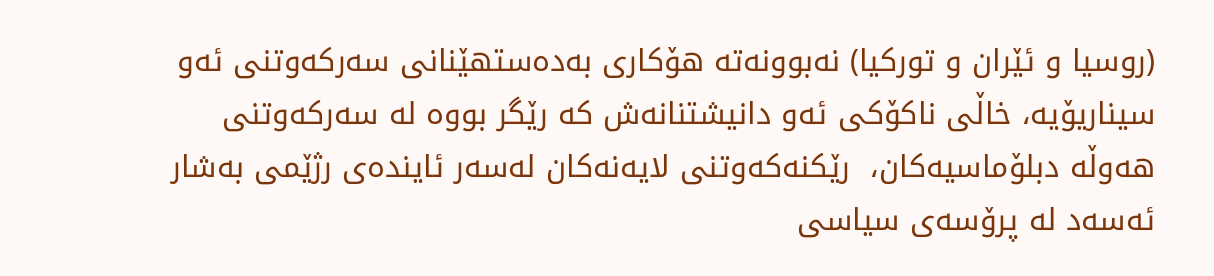(روسیا و ئێران و توركیا) نەبوونەتە هۆكاری بەدەستهێنانی سەركەوتنی ئەو سیناریۆیە، خاڵی ناكۆكی ئەو دانیشتنانەش كە رێگر بووە لە سەركەوتنی هەوڵە دبلۆماسیەكان،  رێكنەكەوتنی لایەنەكان لەسەر ئایندەی رژێمی بەشار ئەسەد لە پرۆسەی سیاسی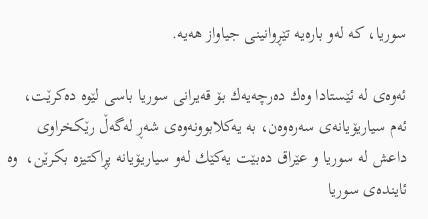سوریا، كە لەو بارەیە تێڕوانینی جیاواز هەیە.

ئەوەی لە ئێستادا وەك دەرچەیەك بۆ قەیرانی سوریا باسی لێوە دەكرێت،  ئەم سیاریۆیانەی سەرەوەن، بە یەكلابوونەوەی شەڕ لەگەڵ رێكخراوی داعش لە سوریا و عێراق دەبێت یەكێك لەو سیاریۆیانە پڕاكتیزە بكرێن،  وە ئایندەی سوریا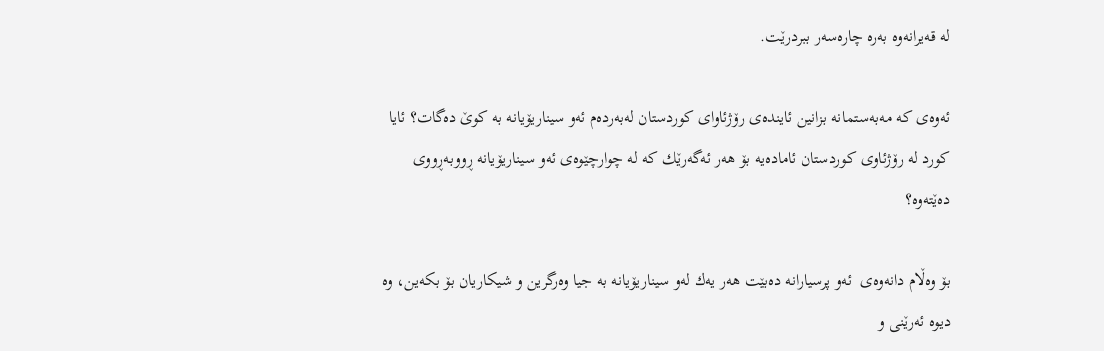لە قەیرانەوە بەرە چارەسەر ببردرێت.

ئەوەی كە مەبەستمانە بزانین ئایندەی رۆژئاوای كوردستان لەبەردەم ئەو سیناریۆیانە بە كوێ دەگات؟ ئایا كورد لە رۆژئاوی كوردستان ئامادەیە بۆ هەر ئەگەرێك كە لە چوارچێوەی ئەو سیناریۆیانە ڕووبەڕووی دەێتەوە؟

بۆ وەڵام دانەوەی  ئەو پرسیارانە دەبێت هەر یەك لەو سیناریۆیانە بە جیا وەرگرین و شیكاریان بۆ بكەین، وە دیوە ئەرێنی و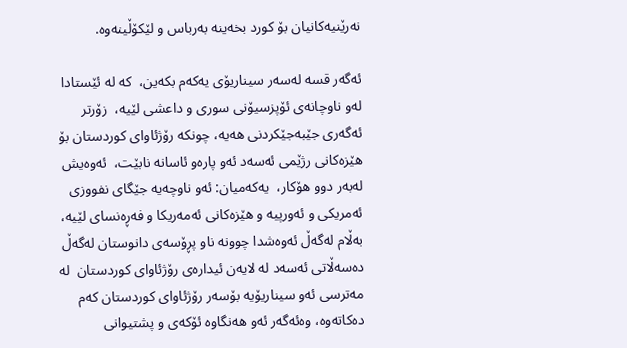نەرێنیەكانیان بۆ كورد بخەینە بەرباس و لێكۆڵینەوە.

ئەگەر قسە لەسەر سیناریۆی یەكەم بكەین،  كە لە ئێستادا لەو ناوچانەی ئۆپزسیۆنی سوری و داعشی لێیە،  زۆرتر ئەگەری جێبەجێكردنی هەیە، چونكە رۆژئاوای كوردستان بۆ هێزەكانی رژێمی ئەسەد ئەو پارەو ئاسانە نابێت،  ئەوەیش لەبەر دوو هۆكار،  یەكەمیان: ئەو ناوچەیە جێگای نفووزی ئەمریكی و ئەورپیە و هێزەكانی ئەمەریكا و فەڕەنسای لێیە، بەڵام لەگەڵ ئەوەشدا چوونە ناو پڕۆسەی دانوستان لەگەڵ دەسەڵاتی ئەسەد لە لایەن ئیدارەی رۆژئاوای كوردستان  لە مەترسی ئەو سیناریۆیە بۆسەر رۆژئاوای كوردستان كەم دەكاتەوە، وەئەگەر ئەو هەنگاوە ئۆكەی و پشتیوانی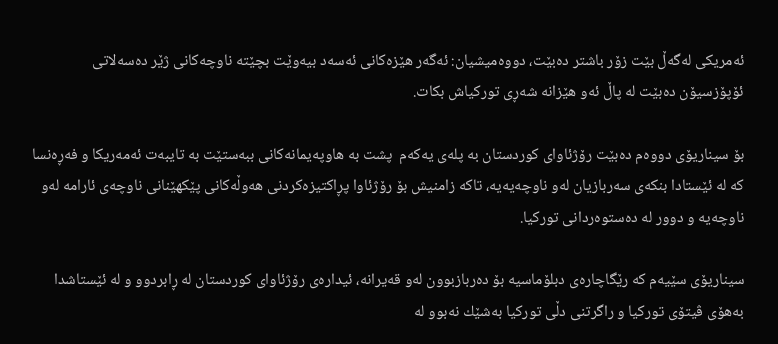ئەمریكی لەگەڵ بێت زۆر باشتر دەبێت، دووەمیشیان: ئەگەر هێزەكانی ئەسەد بیەوێت بچێتە ناوچەكانی ژێر دەسەلاتی ئۆپۆزسیۆن دەبێت لە پاڵ ئەو هێزانە شەڕی توركیاش بكات.

بۆ سیناریۆی دووەم دەبێت رۆژئاوای كوردستان بە پلەی یەكەم  پشت بە هاوپەیمانەكانی ببەستێت بە تایبەت ئەمەریكا و فەڕەنسا كە لە ئێستادا بنكەی سەربازیان لەو ناوچەیەیە، تاكە زامنیش بۆ رۆژئاوا پڕاكتیزەكردنی هەوڵەكانی پێكهێنانی ناوچەی ئارامە لەو ناوچەیە و دوور لە دەستوەردانی توركیا.

سیناریۆی سێیەم كە رێگاچارەی دبلۆماسیە بۆ دەربازبوون لەو قەیرانە، ئیدارەی رۆژئاوای كوردستان لە ڕابردوو و لە ئێستاشدا بەهۆی ڤیتۆی توركیا و راگرتنی دڵی توركیا بەشێك نەبوو لە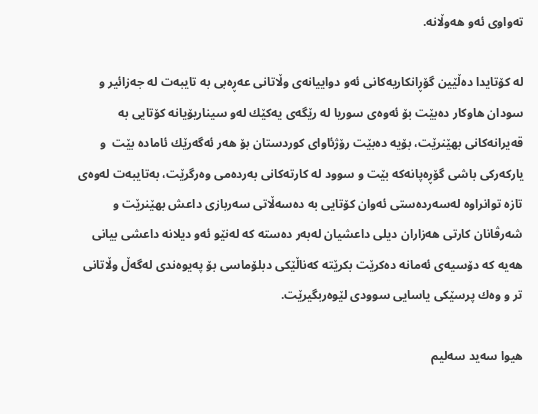تەواوی ئەو هەوڵانە.

لە كۆتایدا دەڵێین گۆڕانكاریەكانی ئەو دواییانەی وڵاتانی عەڕەبی بە تایبەت لە جەزائیر و سودان هاوكار دەبێت بۆ ئەوەی سوریا لە رێگەی یەكێك لەو سیناریۆیانە كۆتایی بە قەیرانەكانی بهێنرێت، بۆیە دەبێت رۆژئاوای كوردستان بۆ هەر ئەگەرێك ئامادە بێت  و یاركەركی باشی گۆڕەپانەكە بێت و سوود لە كارتەكانی بەردەمی وەرگرێت، بەتایبەت لەوەی تازە توانراوە لەسەردەستی ئەوان كۆتایی بە دەسەڵاتی سەربازی داعش بهێنرێت و شەرڤانان كارتی هەزاران دیلی داعشیان لەبەر دەستە كە لەنێو ئەو دیلانە داعشی بیانی هەیە كە دۆسیەی ئەمانە دەكرێت بكرێتە كەناڵێكی دبلۆماسی بۆ پەیوەندی لەگەڵ وڵاتانی تر و وەك پرسێكی یاسایی سوودی لێوەربگیرێت.

هیوا سەید سەلیم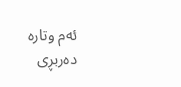ئەم وتارە دەربڕی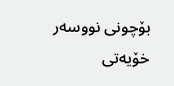بۆچونی نووسەر خۆیەتی